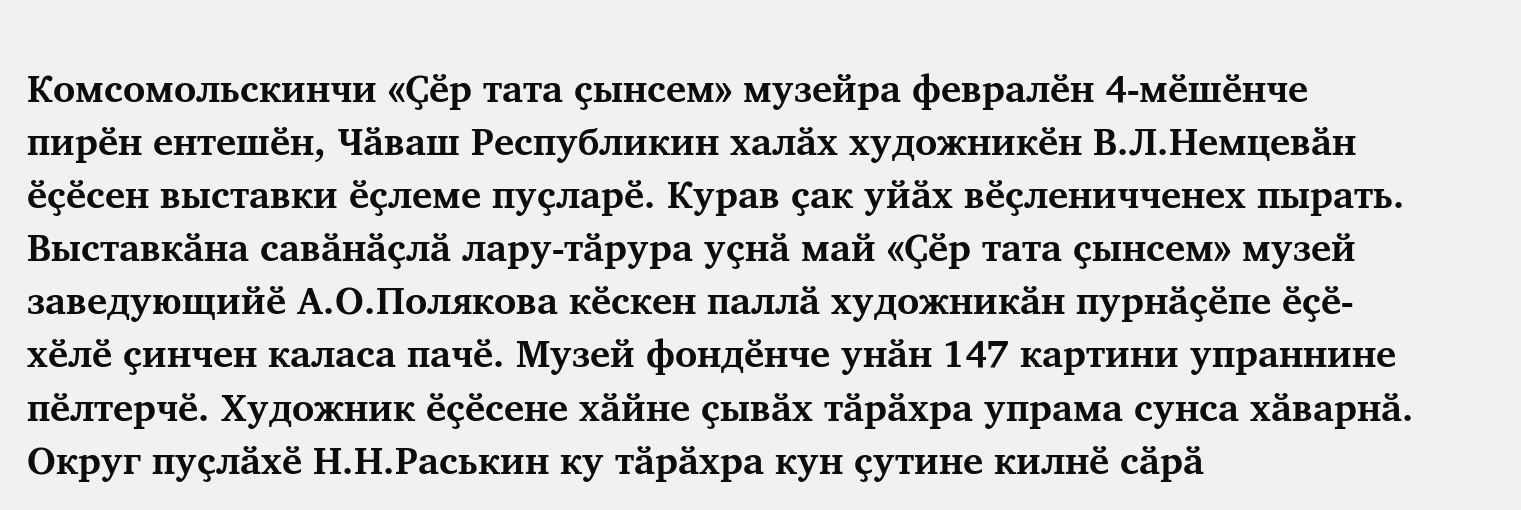Комсомольскинчи «Ҫӗр тата ҫынсем» музейра февралӗн 4-мӗшӗнче пирӗн ентешӗн, Чӑваш Республикин халӑх художникӗн В.Л.Немцевӑн ӗҫӗсен выставки ӗҫлеме пуҫларӗ. Курав ҫак уйӑх вӗҫленичченех пырать.
Выставкӑна савӑнӑҫлӑ лару-тӑрура уҫнӑ май «Ҫӗр тата ҫынсем» музей заведующийӗ А.О.Полякова кӗскен паллӑ художникӑн пурнӑҫӗпе ӗҫӗ-хӗлӗ ҫинчен каласа пачӗ. Музей фондӗнче унӑн 147 картини упраннине пӗлтерчӗ. Художник ӗҫӗсене хӑйне ҫывӑх тӑрӑхра упрама сунса хӑварнӑ. Округ пуҫлӑхӗ Н.Н.Раськин ку тӑрӑхра кун ҫутине килнӗ сӑрӑ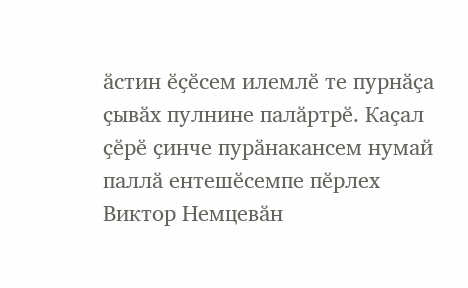ӑстин ӗҫӗсем илемлӗ те пурнӑҫа ҫывӑх пулнине палӑртрӗ. Каҫал ҫӗрӗ ҫинче пурӑнакансем нумай паллӑ ентешӗсемпе пӗрлех Виктор Немцевӑн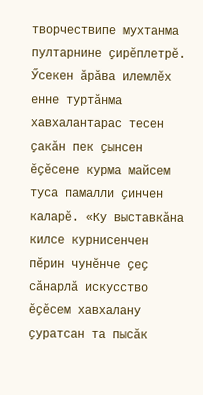творчествипе мухтанма пултарнине ҫирӗплетрӗ. Ӳсекен ӑрӑва илемлӗх енне туртӑнма хавхалантарас тесен ҫакӑн пек ҫынсен ӗҫӗсене курма майсем туса памалли ҫинчен каларӗ. «Ку выставкӑна килсе курнисенчен пӗрин чунӗнче ҫеҫ сӑнарлӑ искусство ӗҫӗсем хавхалану ҫуратсан та пысӑк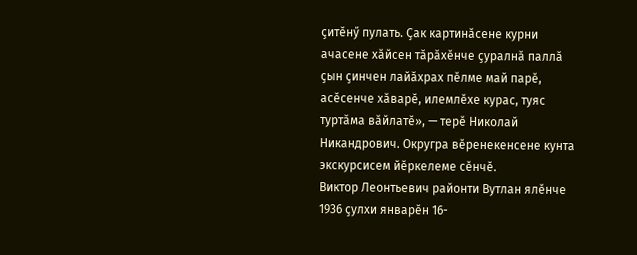ҫитӗнӳ пулать. Ҫак картинӑсене курни ачасене хӑйсен тӑрӑхӗнче ҫуралнӑ паллӑ ҫын ҫинчен лайӑхрах пӗлме май парӗ, асӗсенче хӑварӗ, илемлӗхе курас, туяс туртӑма вӑйлатӗ», — терӗ Николай Никандрович. Округра вӗренекенсене кунта экскурсисем йӗркелеме сӗнчӗ.
Виктор Леонтьевич районти Вутлан ялӗнче 1936 ҫулхи январӗн 16-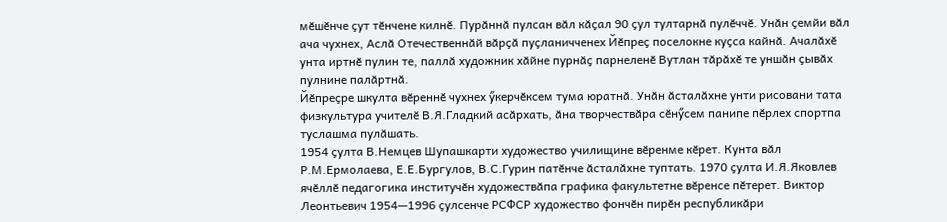мӗшӗнче ҫут тӗнчене килнӗ. Пурӑннӑ пулсан вӑл кӑҫал 90 ҫул тултарнӑ пулӗччӗ. Унӑн ҫемйи вӑл ача чухнех, Аслӑ Отечественнӑй вӑрҫӑ пуҫланичченех Йӗпреҫ поселокне куҫса кайнӑ. Ачалӑхӗ унта иртнӗ пулин те, паллӑ художник хӑйне пурнӑҫ парнеленӗ Вутлан тӑрӑхӗ те уншӑн ҫывӑх пулнине палӑртнӑ.
Йӗпреҫре шкулта вӗреннӗ чухнех ӳкерчӗксем тума юратнӑ. Унӑн ӑсталӑхне унти рисовани тата физкультура учителӗ В.Я.Гладкий асӑрхать, ӑна творчествӑра сӗнӳсем панипе пӗрлех спортпа туслашма пулӑшать.
1954 ҫулта В.Немцев Шупашкарти художество училищине вӗренме кӗрет. Кунта вӑл Р.М.Ермолаева, Е.Е.Бургулов, В.С.Гурин патӗнче ӑсталӑхне туптать. 1970 ҫулта И.Я.Яковлев ячӗллӗ педагогика институчӗн художествӑпа графика факультетне вӗренсе пӗтерет. Виктор Леонтьевич 1954—1996 ҫулсенче РСФСР художество фончӗн пирӗн республикӑри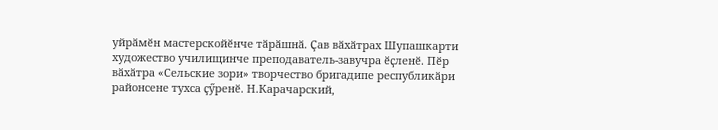уйрӑмӗн мастерскойӗнче тӑрӑшнӑ. Ҫав вӑхӑтрах Шупашкарти художество училищинче преподаватель-завучра ӗҫленӗ. Пӗр вӑхӑтра «Сельские зори» творчество бригадипе республикӑри районсене тухса ҫӳренӗ. Н.Карачарский,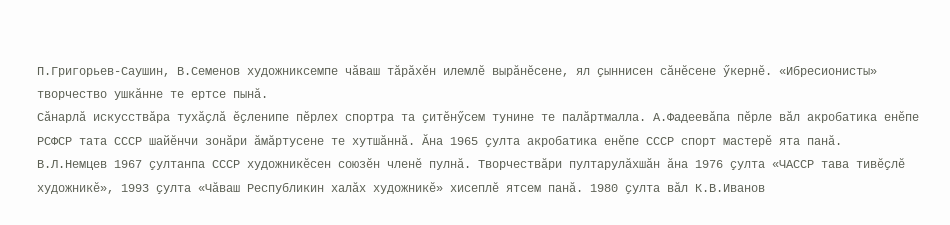П.Григорьев-Саушин, В.Семенов художниксемпе чӑваш тӑрӑхӗн илемлӗ вырӑнӗсене, ял ҫыннисен сӑнӗсене ӳкернӗ. «Ибресионисты» творчество ушкӑнне те ертсе пынӑ.
Сӑнарлӑ искусствӑра тухӑҫлӑ ӗҫленипе пӗрлех спортра та ҫитӗнӳсем тунине те палӑртмалла. А.Фадеевӑпа пӗрле вӑл акробатика енӗпе РСФСР тата СССР шайӗнчи зонӑри ӑмӑртусене те хутшӑннӑ. Ӑна 1965 ҫулта акробатика енӗпе СССР спорт мастерӗ ята панӑ.
В.Л.Немцев 1967 ҫултанпа СССР художникӗсен союзӗн членӗ пулнӑ. Творчествӑри пултарулӑхшӑн ӑна 1976 ҫулта «ЧАССР тава тивӗҫлӗ художникӗ», 1993 ҫулта «Чӑваш Республикин халӑх художникӗ» хисеплӗ ятсем панӑ. 1980 ҫулта вӑл К.В.Иванов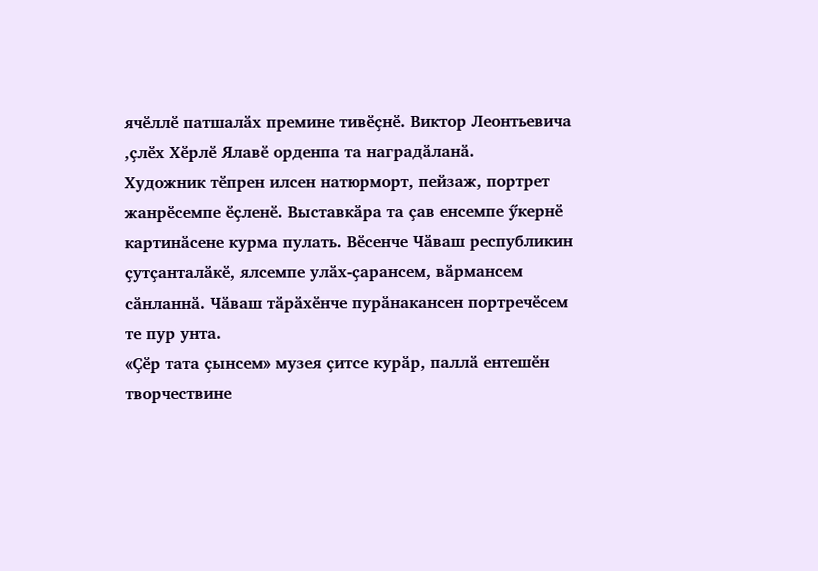ячӗллӗ патшалӑх премине тивӗҫнӗ. Виктор Леонтьевича ,ҫлӗх Хӗрлӗ Ялавӗ орденпа та наградӑланӑ.
Художник тӗпрен илсен натюрморт, пейзаж, портрет жанрӗсемпе ӗҫленӗ. Выставкӑра та ҫав енсемпе ӳкернӗ картинӑсене курма пулать. Вӗсенче Чӑваш республикин ҫутҫанталӑкӗ, ялсемпе улӑх-ҫарансем, вӑрмансем сӑнланнӑ. Чӑваш тӑрӑхӗнче пурӑнакансен портречӗсем те пур унта.
«Ҫӗр тата ҫынсем» музея ҫитсе курӑр, паллӑ ентешӗн творчествине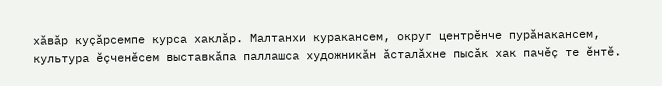хӑвӑр куҫӑрсемпе курса хаклӑр. Малтанхи куракансем, округ центрӗнче пурӑнакансем, культура ӗҫченӗсем выставкӑпа паллашса художникӑн ӑсталӑхне пысӑк хак пачӗҫ те ӗнтӗ.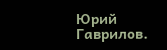Юрий Гаврилов.